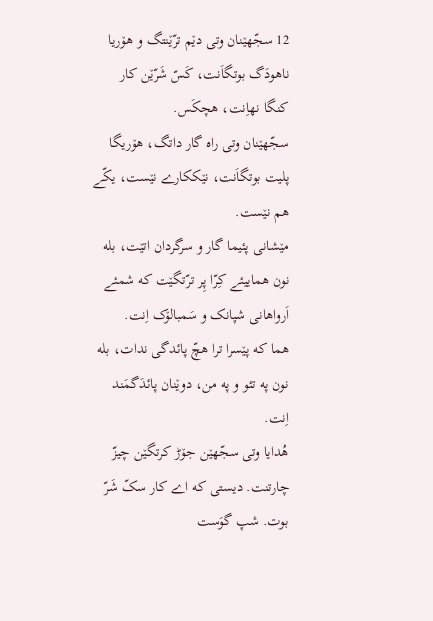12 سجّهێنان وتی دێم ترّێنتگ و هۆریا ناهودَگ بوتگاَنت، کَسّ شَرّێن کار کنگا نهاِنت، هچکَس.
سجّهێنان وتی راه گار داتگ، هۆریگا پلیت بوتگاَنت، نێککارے نێست، یکّے هم نێست.
مێشانی پئیما گار و سرگردان اتێت، بله نون هماییئے کِرّا پِر ترّتگێت که شمئے اَرواهانی شپانک و سَمبالۆک اِنت.
هما که پێسرا ترا هچّ پائدگی ندات، بله نون په تئو و په من، دوێنان پائدَگمَند اِنت.
هُدایا وتی سجّهێن جۆڑ کرتگێن چیزّ چارتنت. دیستی که اے کار سکّ شَرّ بوت. شپ گوَست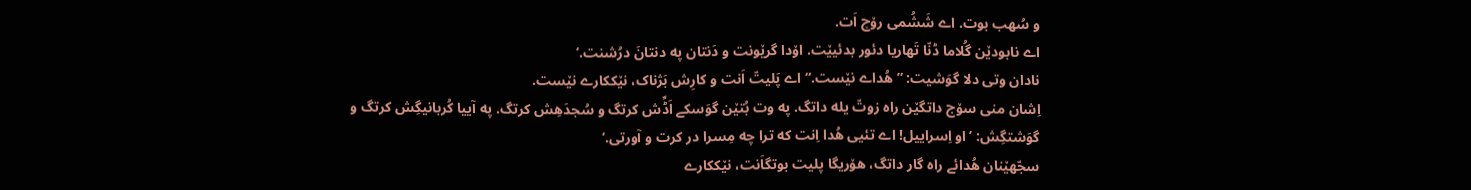و سُهب بوت. اے شَشُمی رۆچ اَت.
اے نابودێن گُلاما ڈنّا تَهاریا دئور بدئیێت. اۆدا گرێونت و دَنتان په دنتانَ درُشنت.‘
نادان وتی دلا گوَشیت: ”هُداے نێست.“ اے پَلیتّ اَنت و کارِش بَژناک، نێککارے نێست.
اِشان منی سۆج داتگێن راه زوتّ یله داتگ. په وت بُتێن گوَسکے اَڈِّش کرتگ و سُجدَهِش کرتگ. په آییا کُربانیگِش کرتگ و گوَشتگِش: ’او اِسراییل! اے تئیی هُدا اِنت که ترا چه مِسرا در کرت و آورتی.‘
سجّهێنان هُدائے راه گار داتگ، هۆریگا پلیت بوتگاَنت، نێککارے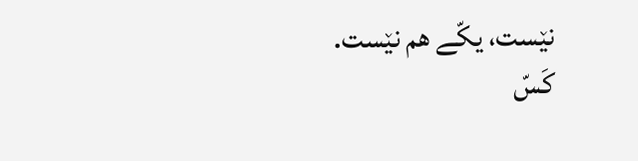نێست، یکّے هم نێست.
کَسّ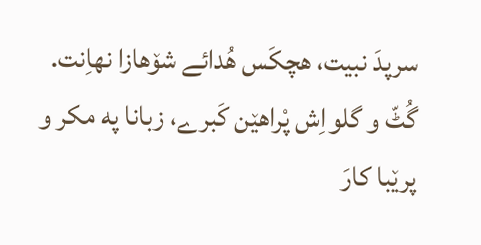سرپدَ نبیت، هچکَس هُدائے شۆهازا نهاِنت.
گُٹّ و گلواِش پْراهێن کَبرے، زبانا په مکر و پرێبا کارَ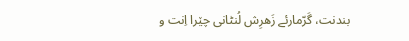بندنت، گَرّمارئے زَهرِش لُنٹانی چێرا اِنت و